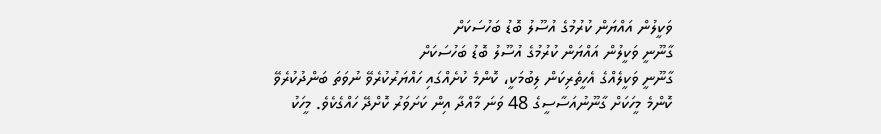ވަކީލުން އައްޔަން ކުރުމުގެ އުސޫލު ބޮޑު ބަހުސަކަށް
ގާނޫނީ ވަކީލުން އައްޔަން ކުރުމުގެ އުސޫލު ބޮޑު ބަހުސަކަށް
ގާނޫނީ ވަކީލެއްގެ އެހީތެރިކަން ލިބުމަކީ، ކޮންމެ ކުށެއްގައި ހައްޔަރުކުރެވޭ ނުވަތަ ބަންދުކުރެވޭ ކޮންމެ މީހަކަށް ގާނޫނުއަސާސީގެ 48 ވަނަ މާއްދާ އިން ކަށަވަރު ކޮށްދޭ ހައްގެކެވެ. މީހަކު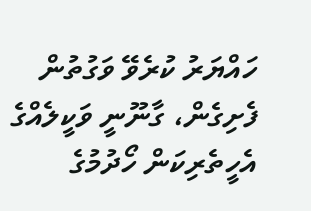ހައްޔަރު ކުރެވޭ ވަގުތުން ފެށިގެން، ގާނޫނީ ވަކީލެއްގެ އެހީތެރިކަން ހޯދުމުގެ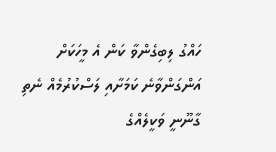ހައްގު ލިބިގެންވާ ކަން އެ މީހަކަށް އަންގަންވާނެ ކަމަށާއި ލަސްކުރުމެއް ނެތި ގާނޫނީ ވަކީލެއްގެ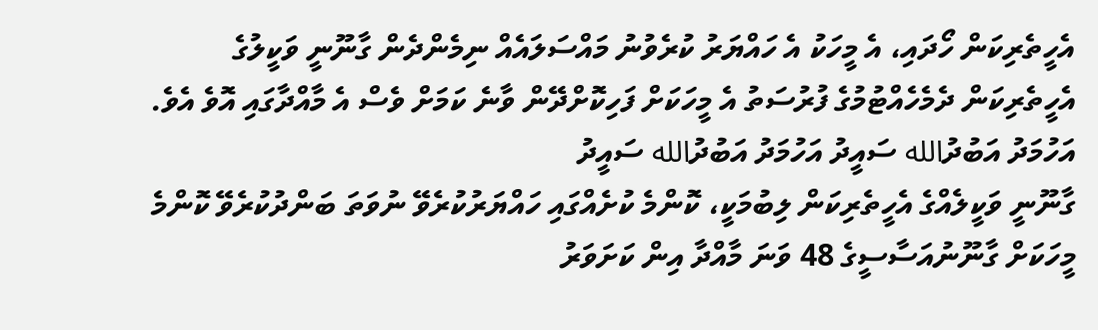އެހީތެރިކަން ހޯދައި، އެ މީހަކު އެ ހައްޔަރު ކުރެވުނު މައްސަލައެއް ނިމެންދެން ގާނޫނީ ވަކީލުގެ އެހީތެރިކަން ދެމެހެއްޓުމުގެ ފުރުސަތު އެ މީހަކަށް ފަހިކޮށްދޭން ވާނެ ކަމަށް ވެސް އެ މާއްދާގައި އޮވެ އެވެ.
އަހުމަދު އަބުދުالله ސައީދު އަހުމަދު އަބުދުالله ސައީދު
ގާނޫނީ ވަކީލެއްގެ އެހީތެރިކަން ލިބުމަކީ، ކޮންމެ ކުށެއްގައި ހައްޔަރުކުރެވޭ ނުވަތަ ބަންދުކުރެވޭ ކޮންމެ މީހަކަށް ގާނޫނުއަސާސީގެ 48 ވަނަ މާއްދާ އިން ކަށަވަރު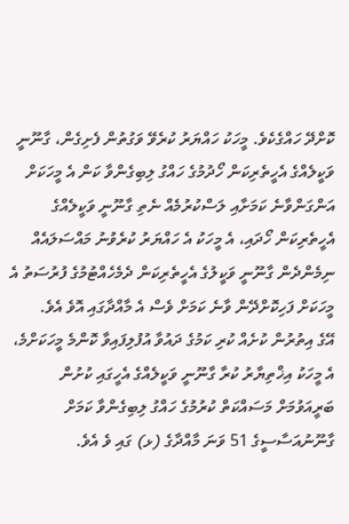ކޮށްދޭ ހައްގެކެވެ. މީހަކު ހައްޔަރު ކުރެވޭ ވަގުތުން ފެށިގެން، ގާނޫނީ ވަކީލެއްގެ އެހީތެރިކަން ހޯދުމުގެ ހައްގު ލިބިގެންވާ ކަން އެ މީހަކަށް އަންގަންވާނެ ކަމަށާއި ލަސްކުރުމެއް ނެތި ގާނޫނީ ވަކީލެއްގެ އެހީތެރިކަން ހޯދައި، އެ މީހަކު އެ ހައްޔަރު ކުރެވުނު މައްސަލައެއް ނިމެންދެން ގާނޫނީ ވަކީލުގެ އެހީތެރިކަން ދެމެހެއްޓުމުގެ ފުރުސަތު އެ މީހަކަށް ފަހިކޮށްދޭން ވާނެ ކަމަށް ވެސް އެ މާއްދާގައި އޮވެ އެވެ.
އޭގެ އިތުރުން ކުށެއް ކުރި ކަމުގެ ދައުވާ އުފުލިފައިވާ ކޮންމެ މީހަކަށްމެ، އެ މީހަކު އިޚްތިޔާރު ކުރާ ގާނޫނީ ވަކީލެއްގެ އެހީގައި ކުށުން ބަރީއަވުމަށް މަސައްކަތް ކުރުމުގެ ހައްގު ލިބިގެންވާ ކަމަށް ގާނޫނުއަސާސީގެ 51 ވަނަ މާއްދާގެ (ޅ) ގައި ވެ އެވެ.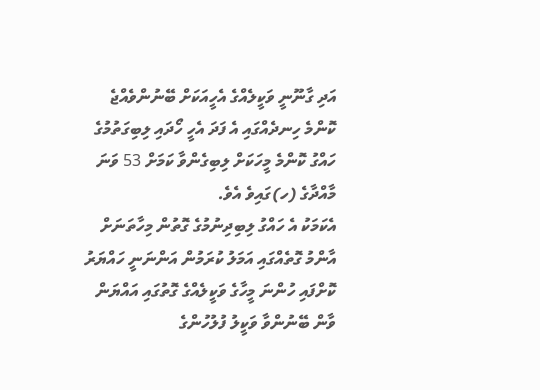އަދި ގާނޫނީ ވަކީލެއްގެ އެހީއަކަށް ބޭނުންވެއްޖެ ކޮންމެ ހިނދެއްގައި އެ ފަދަ އެހީ ހޯދައި ލިބިގަތުމުގެ ހައްގު ކޮންމެ މީހަކަށް ލިބިގެންވާ ކަމަށް 53 ވަނަ މާއްދާގެ (ހ)ގައިވެ އެވެ.
އެކަމަކު އެ ހައްގު ލިބިދިނުމުގެ ގޮތުން މިހާތަނަށް އާންމު ގޮތެއްގައި އަމަލު ކުރަމުން އަންނަނީ ހައްޔަރު ކޮށްފައި ހުންނަ މީހާގެ ވަކީލެއްގެ ގޮތުގައި އައްޔަން ވާން ބޭނުންވާ ވަކީލު ފުލުހުންގެ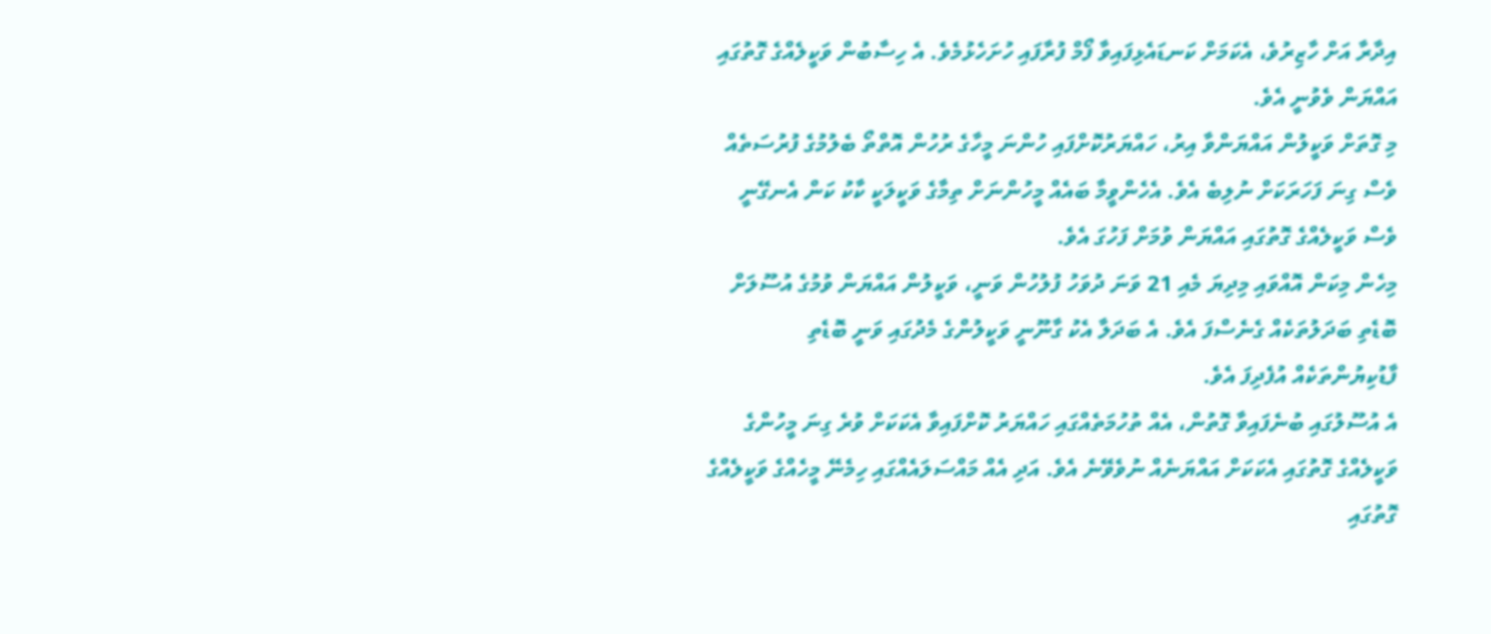އިދާރާ އަށް ހާޒިރުވެ، އެކަމަށް ކަނޑައެޅިފައިވާ ފޯމް ފުރާފައި ހުށަހެޅުމެވެ. އެ ހިސާބުން ވަކީލެއްގެ ގޮތުގައި އައްޔަން ވެވުނީ އެވެ.
މި ގޮތަށް ވަކީލުން އައްޔަންވާ އިރު، ހައްޔަރުކޮށްފައި ހުންނަ މީހާގެ ރުހުން އޮތްތޯ ބެލުމުގެ ފުރުސަތެއް ވެސް ގިނަ ފަހަރަކަށް ނުލިބެ އެވެ. އެހެންވީމާ ބައެއް މީހުންނަށް ތިމާގެ ވަކީލަކީ ކާކު ކަން އެނގޭނީ ވެސް ވަކީލެއްގެ ގޮތުގައި އައްޔަން ވުމަށް ފަހުގަ އެވެ.
މިހެން މިކަން އޮއްވައި މިދިޔަ މެއި 21 ވަނަ ދުވަހު ފުލުހުން ވަނީ، ވަކީލުން އައްޔަން ވުމުގެ އުސޫލަށް ބޮޑެތި ބަދަލުތަކެއް ގެނެސްފަ އެވެ. އެ ބަދަލާ އެކު ގާނޫނީ ވަކީލުންގެ މެދުގައި ވަނީ ބޮޑެތި ފާޑުކިޔުންތަކެއް އުފެދިފަ އެވެ.
އެ އުސޫލުގައި ބުނެފައިވާ ގޮތުން، އެއް ތުހުމަތެއްގައި ހައްޔަރު ކޮށްފައިވާ އެކަކަށް ވުރެ ގިނަ މީހުންގެ ވަކީލެއްގެ ގޮތުގައި އެކަކަށް އައްޔަނެއް ނުވެވޭނެ އެވެ. އަދި އެއް މައްސަލައެއްގައި ހިމެނޭ މީހެއްގެ ވަކީލެއްގެ ގޮތުގައި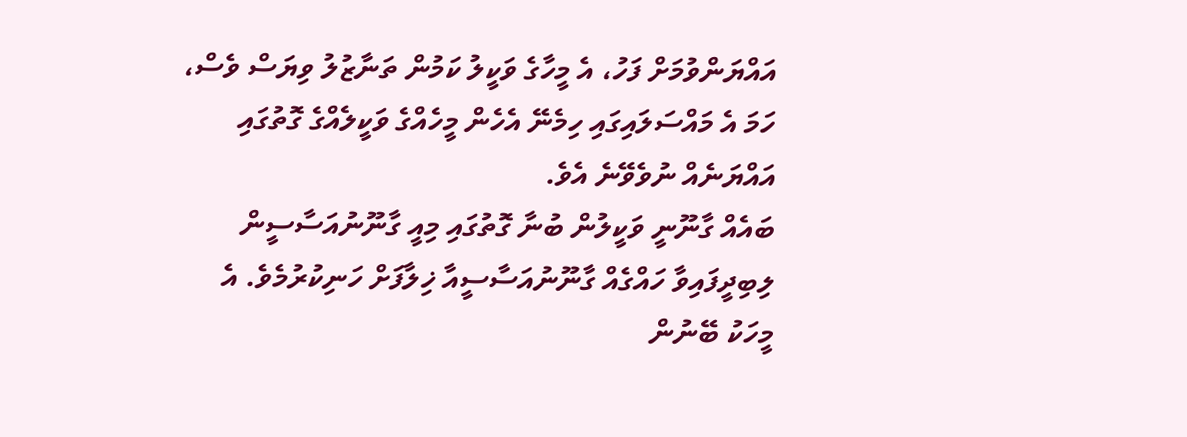އައްޔަންވުމަށް ފަހު، އެ މީހާގެ ވަކީލު ކަމުން ތަނާޒުލު ވިޔަސް ވެސް، ހަމަ އެ މައްސަލައިގައި ހިމެނޭ އެހެން މީހެއްގެ ވަކީލެއްގެ ގޮތުގައި އައްޔަނެއް ނުވެވޭނެ އެވެ.
ބައެއް ގާނޫނީ ވަކީލުން ބުނާ ގޮތުގައި މިއީ ގާނޫނުއަސާސީން ލިބިދީފައިވާ ހައްގެއް ގާނޫނުއަސާސީއާ ޚިލާފަށް ހަނިކުރުމެވެ. އެ މީހަކު ބޭނުން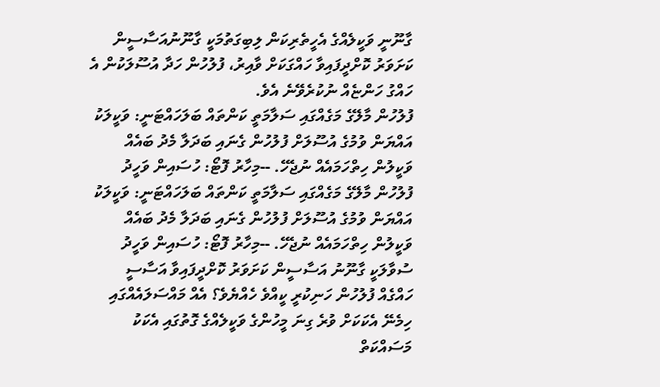ގާނޫނީ ވަކީލެއްގެ އެހީތެރިކަން ލިބިގަތުމަކީ ގާނޫނުއަސާސީން ކަށަވަރު ކޮށްދީފައިވާ ހައްގަކަށް ވާއިރު، ފުލުހުން ހަދާ އުސޫލަކުން އެ ހައްގު ހަންޏެއް ނުކުރެވޭނެ އެވެ.
ފުލުހުން މާލޭގެ މަގެއްގައި ސަލާމަތީ ކަންތައް ބަލަހައްޓަނީ: ވަކީލަކު އައްޔަން ވުމުގެ އުސޫލަށް ފުލުހުން ގެނައި ބަދަލާ މެދު ބައެއް ވަކީލުން ހިތްހަމައެއް ނުޖެހޭ. --މިހާރު ފޮޓޯ: ހުސައިން ވަހީދު
ފުލުހުން މާލޭގެ މަގެއްގައި ސަލާމަތީ ކަންތައް ބަލަހައްޓަނީ: ވަކީލަކު އައްޔަން ވުމުގެ އުސޫލަށް ފުލުހުން ގެނައި ބަދަލާ މެދު ބައެއް ވަކީލުން ހިތްހަމައެއް ނުޖެހޭ. --މިހާރު ފޮޓޯ: ހުސައިން ވަހީދު
ސުވާލަކީ ގާނޫނު އަސާސީން ކަށަވަރު ކޮށްދީފައިވާ އަސާސީ ހައްގެއް ފުލުހުން ހަނިކުރީ ކީއްވެ ހެއްޔެވެ؟ އެއް މައްސަލައެއްގައި ހިމެނޭ އެކަކަށް ވުރެ ގިނަ މީހުންގެ ވަކީލެއްގެ ގޮތުގައި އެކަކު މަސައްކަތް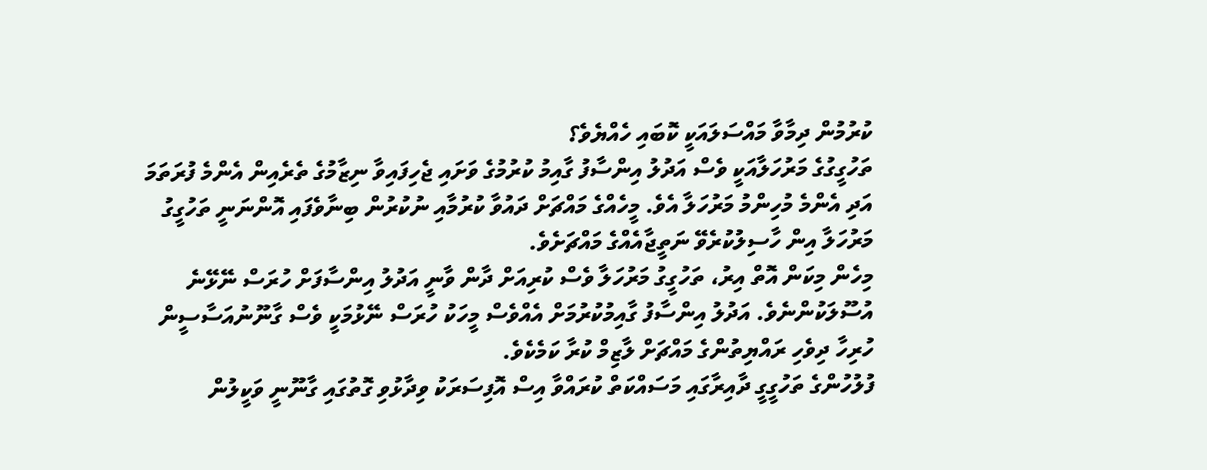ކުރުމުން ދިމާވާ މައްސަލައަކީ ކޮބައި ހެއްޔެވެ؟
ތަހުގީގުގެ މަރުހަލާއަކީ ވެސް އަދުލު އިންސާފު ގާއިމު ކުރުމުގެ ވަށައި ޖެހިފައިވާ ނިޒާމުގެ ތެރެއިން އެންމެ ފުރަތަމަ އަދި އެންމެ މުހިންމު މަރުހަލާ އެވެ. މީހެއްގެ މައްޗަށް ދައުވާ ކުރުމާއި ނުކުރުން ބިނާވެފައި އޮންނަނީ ތަހުގީގު މަރުހަލާ އިން ހާސިލުކުރެވޭ ނަތީޖާއެއްގެ މައްޗަށެވެ.
މިހެން މިކަން އޮތް އިރު، ތަހުގީގު މަރުހަލާ ވެސް ކުރިއަށް ދާން ވާނީ އަދުލު އިންސާފަށް ހުރަސް ނޭޅޭނެ އުސޫލަކުންނެވެ. އަދުލު އިންސާފު ގާއިމުކުރުމަށް އެއްވެސް މީހަކު ހުރަސް ނޭޅުމަކީ ވެސް ގާނޫނުއަސާސީން ހުރިހާ ދިވެހި ރައްޔިތުންގެ މައްޗަށް ލާޒިމް ކުރާ ކަމެކެވެ.
ފުލުހުންގެ ތަހުގީގީ ދާއިރާގައި މަސައްކަތް ކުރައްވާ އިސް އޮފިސަރަކު ވިދާޅުވި ގޮތުގައި ގާނޫނީ ވަކީލުން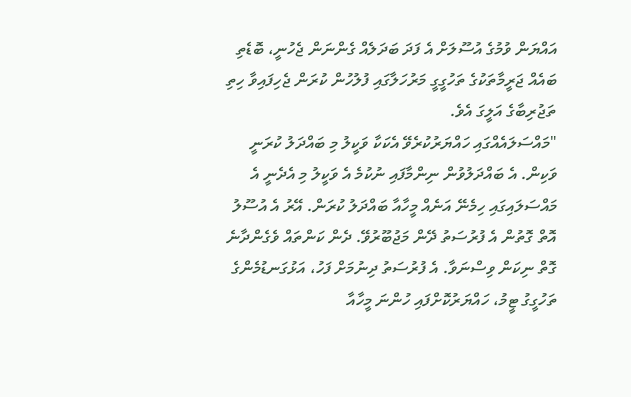އައްޔަން ވުމުގެ އުސޫލަށް އެ ފަދަ ބަދަލެއް ގެންނަން ޖެހުނީ، ބޮޑެތި ބައެއް ޖަރީމާތަކުގެ ތަހުގީގީ މަރުހަލާގައި ފުލުހުން ކުރަން ޖެހިފައިވާ ހިތި ތަޖުރިބާގެ އަލީގަ އެވެ.
"މައްސަލައެއްގައި ހައްޔަރުކުރެވޭ އެކަކާ ވަކީލު މި ބައްދަލު ކުރަނީ ވަކިން. އެ ބައްދަލުވުން ނިންމާފައި ނުކުމެ އެ ވަކީލު މި އެދެނީ އެ މައްސަލައިގައި ހިމެނޭ އަނެއް މީހާއާ ބައްދަލު ކުރަން. އޭރު އެ އުސޫލު އޮތް ގޮތުން އެ ފުރުސަތު ދޭން މަޖުބޫރުވޭ. ދެން ކަންތައް ވެގެންދާނެ ގޮތް ނިކަން ވިސްނަވާ. އެ ފުރުސަތު ދިނުމަށް ފަހު، އަޅުގަނޑުމެންގެ ތަހުގީގު ޓީމު، ހައްޔަރުކޮށްފައި ހުންނަ މީހާއާ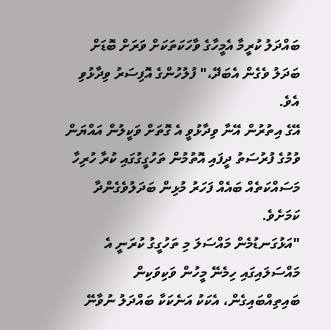ބައްދަލު ކުރީމާ އެމީހާގެ ވާހަކަތަކަށް ވަރަށް ބޮޑަށް ބަދަލު ވެގެން އެބަދޭ،" ފުލުހުންގެ އޮފިސަރު ވިދާޅުވި އެވެ.
އޭގެ އިތުރުން އޭނާ ވިދާޅުވީ އެ ގޮތަށް ވަކީލުން އައްޔަން ވުމުގެ ފުރުސަތު ދީފައި އޮތުމުން ތަހުގީގުގައި ކުރާ ހުރިހާ މަސައްކަތެއް ބައެއް ފަހަރު މުޅިން ބަދަލުވެގެންދާ ކަމަށެވެ.
"އަޅުގަނޑުމެން މައްސަލަ މި ތަހުގީގު ކުރަނީ އެ މައްސަލައިގައި ހިމެނޭ މީހުން ވަކިވަކިން ބައިތިއްބައިގެން، އެކަކު އަނެކަކާ ބައްދަލު ނުވާނޭ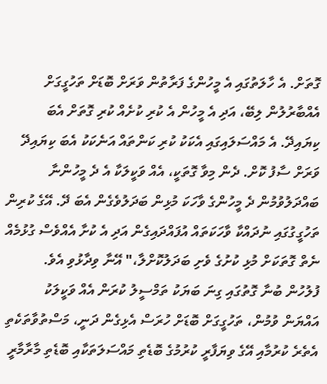ގޮތަށް. އެ ހާލަތުގައި އެ މީހުންގެ ފަރާތުން ވަރަށް ބޮޑަށް ތަހުގީގަށް އެއްބާރުލުން ލިބޭ، އަދި އެ މީހުން އެ ކުރި ކުށެއް ކުރި ގޮތަށް އެބަ ކިޔައިދޭ. އެ މައްސަލައިގައި އެކަކު ކުރި ކަންތައް އަނެކަކު އެބަ ކިޔައިދޭ ވަރަށް ސާފު ކޮށް. ދެން މިވާ ގޮތަކީ، އެއް ވަކީލަކާ އެ ދެ މީހުންނާ ބައްދަލުވުމުން ދެ މީހުންގެ ވާހަކަ މުޅިން ބަދަލުވެގެން އެބަ ދޭ. އޭގެ ކުރިން ތަހުގީގުގައި ނުދައްކާ ވާހަކަތައް އުފައްދައިގެން އަދި އެ ކުށާ އެއްވެސް ގުޅުމެއް ނެތް ގޮތަކަށް މުޅި ކުށުގެ ވެށި ބަދަލުކޮށްލާ،" އޭނާ ވިދާޅުވި އެވެ.
ފުލުހުން ބުނާ ގޮތުގައި ގިނަ ބަޔަކު ތަމްސީލު ކުރަން އެއް ވަކީލަކު އައްޔަން ވުމުން، ތަހުގީގަށް ބޮޑަށް ހުރަސް އެޅިގެން ދަނީ، މަސްތުވާތަކެތި އެތެރެ ކުރުމާއި އޭގެ ވިޔަފާރީ ކުރުމުގެ ބޮޑެތި މައްސަލަތަކާއި ބޮޑެތި މާރާމާރީ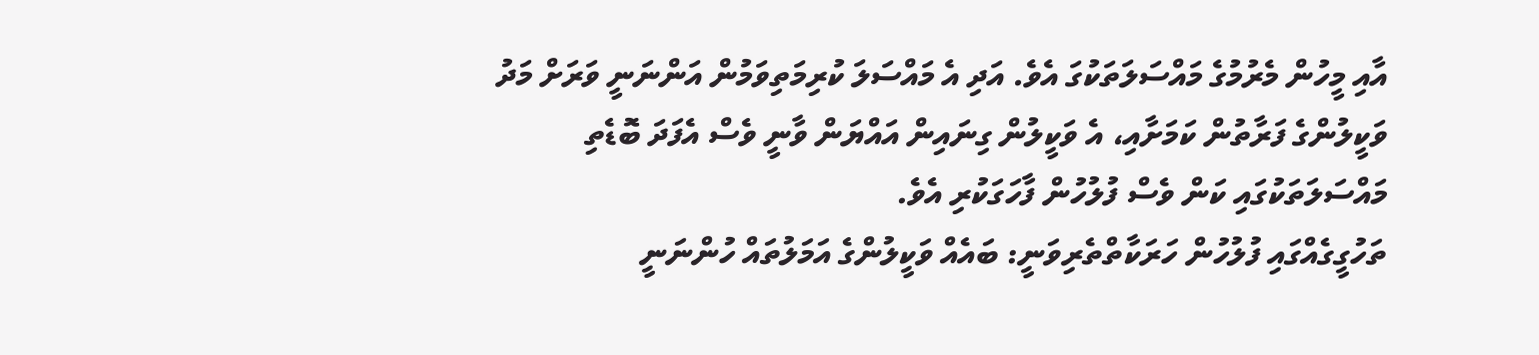އާއި މީހުން މެރުމުގެ މައްސަލަތަކުގަ އެވެ. އަދި އެ މައްސަލަ ކުރިމަތިވަމުން އަންނަނީ ވަރަށް މަދު ވަކީލުންގެ ފަރާތުން ކަމަށާއި، އެ ވަކީލުން ގިނައިން އައްޔަން ވާނީ ވެސް އެފަދަ ބޮޑެތި މައްސަލަތަކުގައި ކަން ވެސް ފުލުހުން ފާހަގަކުރި އެވެ.
ތަހުގީގެއްގައި ފުލުހުން ހަރަކާތްތެރިވަނީ: ބައެއް ވަކީލުންގެ އަމަލުތައް ހުންނަނީ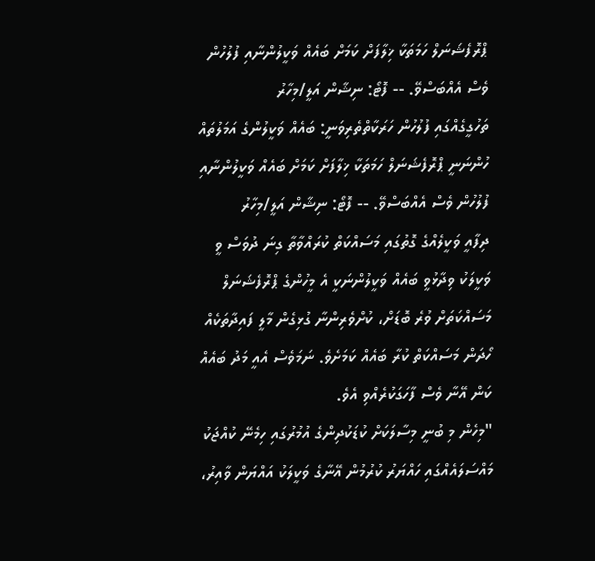ޕްރޮފެޝަނަލް ހަމަތަކާ ޚިލާފަށް ކަމަށް ބައެއް ވަކީލުންނާއި ފުލުހުން ވެސް އެއްބަސްވޭ. -- ފޮޓޯ: ނިޝާން އަލީ/މިހާރު
ތަހުގީގެއްގައި ފުލުހުން ހަރަކާތްތެރިވަނީ: ބައެއް ވަކީލުންގެ އަމަލުތައް ހުންނަނީ ޕްރޮފެޝަނަލް ހަމަތަކާ ޚިލާފަށް ކަމަށް ބައެއް ވަކީލުންނާއި ފުލުހުން ވެސް އެއްބަސްވޭ. -- ފޮޓޯ: ނިޝާން އަލީ/މިހާރު
ދިފާއީ ވަކީލެއްގެ ގޮތުގައި މަސައްކަތް ކުރައްވާތާ ގިނަ ދުވަސް ވީ ވަކީލަކު ވިދާޅުވީ ބައެއް ވަކީލުންނަކީ އެ މީހުންގެ ޕްރޮފެޝަނަލް މަސައްކަތަށް ވުރެ ބޮޑަށް، ކުށްވެރިންނާ ގުޅިގެން މާލީ ފައިދާތަކެއް ހޯދަން މަސައްކަތް ކުރާ ބައެއް ކަމަށެވެ. ނަމަވެސް އެއީ މަދު ބައެއް ކަން އޭނާ ވެސް ފާހަގަކުރެއްވި އެވެ.
"މިހެން މި ބުނީ މިސާލަކަށް ކުޑަކުދިންގެ އުމުރުގައި ހިމެނޭ ކުއްޖަކު މައްސަލައެއްގައި ހައްޔަރު ކުރުމުން އޭނާގެ ވަކީލަކު އައްޔަން ވާއިރު،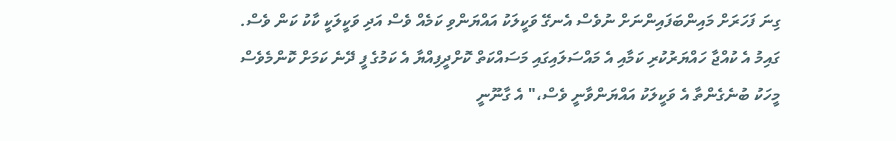ގިނަ ފަހަރަށް މައިންބަފައިންނަށް ނުވެސް އެނގޭ ވަކީލަކު އައްޔަންވި ކަމެއް ވެސް އަދި ވަކީލަކީ ކާކު ކަން ވެސް. ގައިމު އެ ކުއްޖާ ހައްޔަރުކުރި ކަމާއި އެ މައްސަލައިގައި މަސައްކަތް ކޮށްދީފިއްޔާ އެ ކަމުގެ ފީ ދޭނެ ކަމަށް ކޮންމެވެސް މީހަކު ބުނެގެންތާ އެ ވަކީލަކު އައްޔަންވާނީ ވެސް،" އެ ގާނޫނީ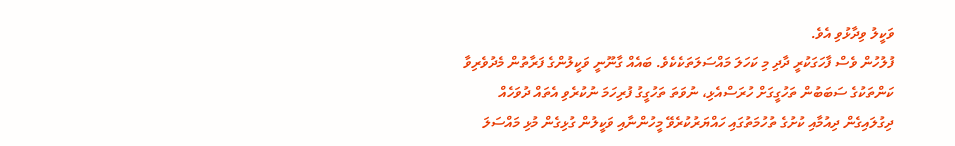ވަކީލު ވިދާޅުވި އެވެ.
ފުލުހުން ވެސް ފާހަގަކުރީ ދާދި މި ކަހަލަ މައްސަލަތަކެކެވެ. ބައެއް ގާނޫނީ ވަކީލުންގެ ފަރާތުން މެދުވެރިވާ ކަންތަކުގެ ސަބަބުން ތަހުގީގަށް ހުރަސްއެޅި، ނުވަތަ ތަހުގީގު ފުރިހަމަ ނުކުރެވި އެތައް ދުވަހެއް ދިގުލައިގެން ދިއުމާއި ކުށުގެ ތުހުމަތުގައި ހައްޔަރުކުރެވޭ މީހުންނާއި ވަކީލުން ގުޅިގެން މުޅި މައްސަލަ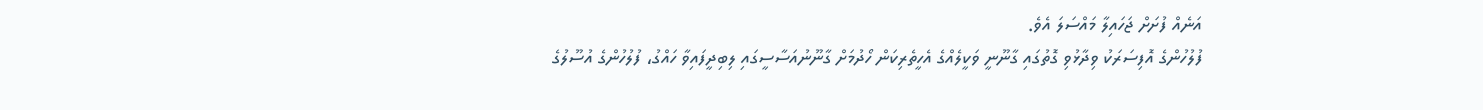އަނެއް ފުށަށް ޖަހައިލާ މައްސަލަ އެވެ.
ފުލުހުންގެ އޮފިސަރަކު ވިދާޅުވި ގޮތުގައި ގާނޫނީ ވަކީލެއްގެ އެހީތެރިކަން ހޯދުމަށް ގާނޫނުއަސާސީގައި ލިބިދީފައިވާ ހައްގު، ފުލުހުންގެ އުސޫލުގެ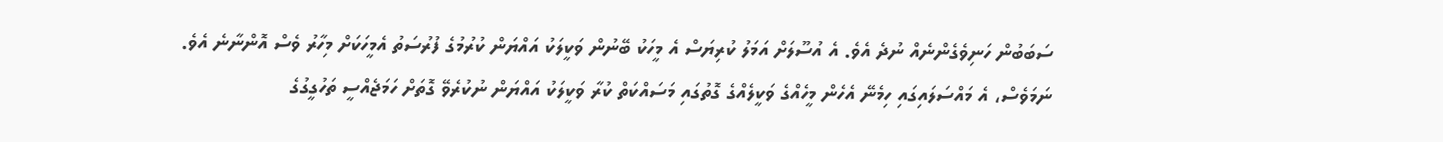ސަބަބުން ހަނިވެގެންނެއް ނުދެ އެވެ. އެ އުސޫލަށް އަމަލު ކުރިޔަސް އެ މީހަކު ބޭނުން ވަކީލަކު އައްޔަން ކުރުމުގެ ފުރުސަތު އެމީހަކަށް މިހާރު ވެސް އޮންނާނެ އެވެ.
ނަމަވެސް، އެ މައްސަލައިގައި ހިމެނޭ އެހެން މީހެއްގެ ވަކީލެއްގެ ގޮތުގައި މަސައްކަތް ކުރާ ވަކީލަކު އައްޔަން ނުކުރެވޭ ގޮތަށް ހަމަޖެއްސީ ތަހުގީގުގެ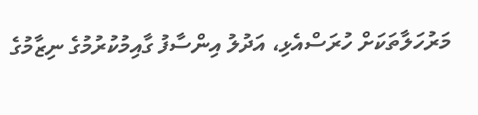މަރުހަލާތަކަށް ހުރަސްއެޅި، އަދުލު އިންސާފު ގާއިމުކުރުމުގެ ނިޒާމުގެ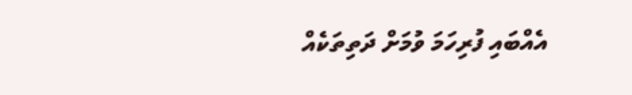އެއްބައި ފުރިހަމަ ވުމަށް ދަތިތަކެއް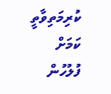ކުރިމަތިވާތީ ކަމަށް ފުލުހުން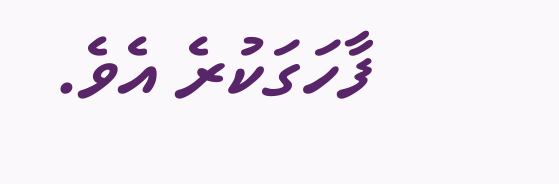ފާހަގަކުރެ އެވެ.